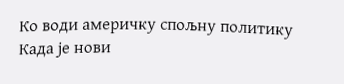Ко води америчку спољну политику
Када је нови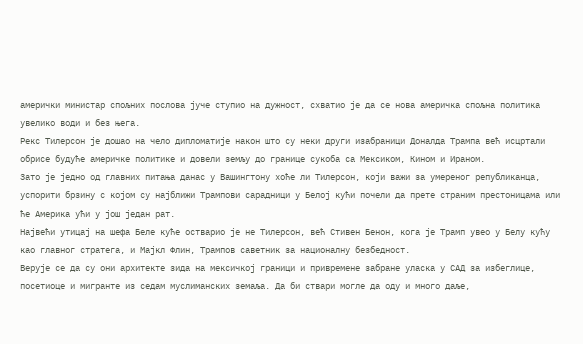амерички министар спољних послова јуче ступио на дужност, схватио је да се нова америчка спољна политика увелико води и без њега.
Рекс Тилерсон је дошао на чело дипломатије након што су неки други изабраници Доналда Трампа већ исцртали обрисе будуће америчке политике и довели земљу до границе сукоба са Мексиком, Кином и Ираном.
Зато је једно од главних питања данас у Вашингтону хоће ли Тилерсон, који важи за умереног републиканца, успорити брзину с којом су најближи Трампови сарадници у Белој кући почели да прете страним престоницама или ће Америка ући у још један рат.
Највећи утицај на шефа Беле куће остварио је не Тилерсон, већ Стивен Бенон, кога је Трамп увео у Белу кућу као главног стратега, и Мајкл Флин, Трампов саветник за националну безбедност.
Верује се да су они архитекте зида на мексичкој граници и привремене забране уласка у САД за избеглице, посетиоце и мигранте из седам муслиманских земаља. Да би ствари могле да оду и много даље,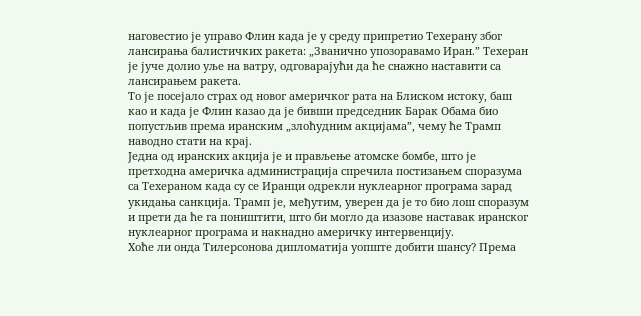наговестио је управо Флин када је у среду припретио Техерану због лансирања балистичких ракета: „Званично упозоравамо Иран.” Техеран је јуче долио уље на ватру, одговарајући да ће снажно наставити са лансирањем ракета.
То је посејало страх од новог америчког рата на Блиском истоку, баш као и када је Флин казао да је бивши председник Барак Обама био попустљив према иранским „злоћудним акцијама”, чему ће Трамп наводно стати на крај.
Једна од иранских акција је и прављење атомске бомбе, што је претходна америчка администрација спречила постизањем споразума са Техераном када су се Иранци одрекли нуклеарног програма зарад укидања санкција. Трамп је, међутим, уверен да је то био лош споразум и прети да ће га поништити, што би могло да изазове наставак иранског нуклеарног програма и накнадно америчку интервенцију.
Хоће ли онда Тилерсонова дипломатија уопште добити шансу? Према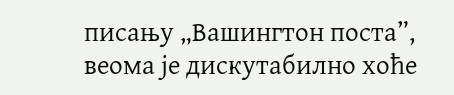писању „Вашингтон поста”, веома је дискутабилно хоће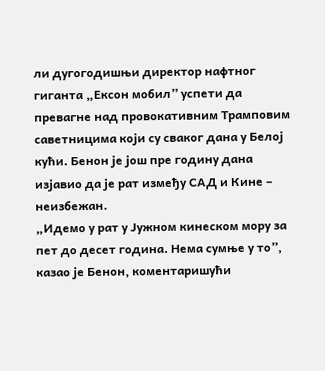ли дугогодишњи директор нафтног гиганта „Ексон мобил” успети да превагне над провокативним Трамповим саветницима који су сваког дана у Белој кући. Бенон је још пре годину дана изјавио да је рат између САД и Кине – неизбежан.
„Идемо у рат у Јужном кинеском мору за пет до десет година. Нема сумње у то”, казао је Бенон, коментаришући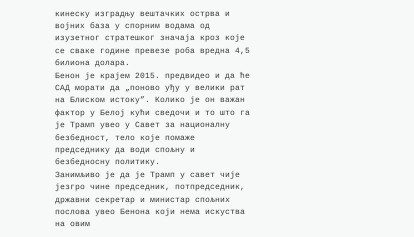кинеску изградњу вештачких острва и војних база у спорним водама од изузетног стратешког значаја кроз које се сваке године превезе роба вредна 4,5 билиона долара.
Бенон је крајем 2015. предвидео и да ће САД морати да „поново уђу у велики рат на Блиском истоку”. Колико је он важан фактор у Белој кући сведочи и то што га је Трамп увео у Савет за националну безбедност, тело које помаже председнику да води спољну и безбедносну политику.
Занимљиво је да је Трамп у савет чије језгро чине председник, потпредседник, државни секретар и министар спољних послова увео Бенона који нема искуства на овим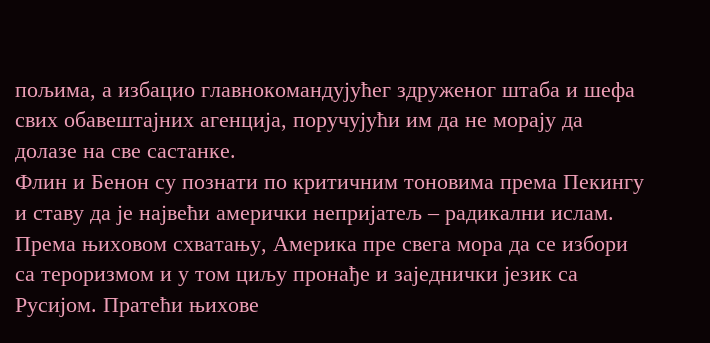пољима, а избацио главнокомандујућег здруженог штаба и шефа свих обавештајних агенција, поручујући им да не морају да долазе на све састанке.
Флин и Бенон су познати по критичним тоновима према Пекингу и ставу да је највећи амерички непријатељ – радикални ислам. Према њиховом схватању, Америка пре свега мора да се избори са тероризмом и у том циљу пронађе и заједнички језик са Русијом. Пратећи њихове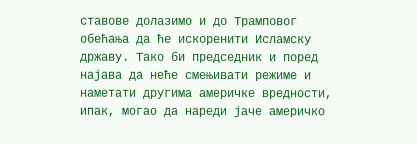ставове долазимо и до Трамповог обећања да ће искоренити Исламску државу. Тако би председник и поред најава да неће смењивати режиме и наметати другима америчке вредности, ипак, могао да нареди јаче америчко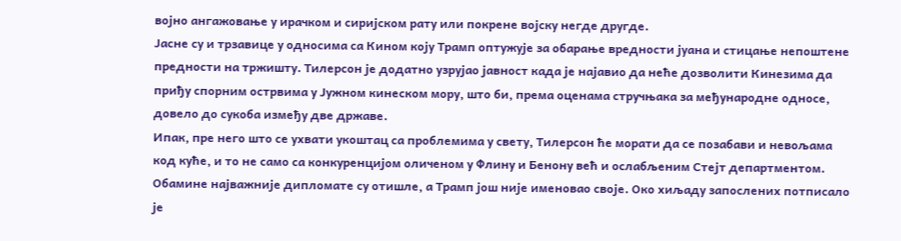војно ангажовање у ирачком и сиријском рату или покрене војску негде другде.
Јасне су и трзавице у односима са Кином коју Трамп оптужује за обарање вредности јуана и стицање непоштене предности на тржишту. Тилерсон је додатно узрујао јавност када је најавио да неће дозволити Кинезима да приђу спорним острвима у Јужном кинеском мору, што би, према оценама стручњака за међународне односе, довело до сукоба између две државе.
Ипак, пре него што се ухвати укоштац са проблемима у свету, Тилерсон ће морати да се позабави и невољама код куће, и то не само са конкуренцијом оличеном у Флину и Бенону већ и ослабљеним Стејт департментом.
Обамине најважније дипломате су отишле, а Трамп још није именовао своје. Око хиљаду запослених потписало је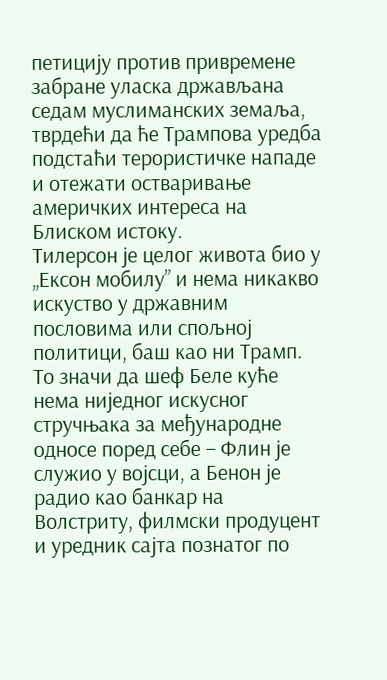петицију против привремене забране уласка држављана седам муслиманских земаља, тврдећи да ће Трампова уредба подстаћи терористичке нападе и отежати остваривање америчких интереса на Блиском истоку.
Тилерсон је целог живота био у „Ексон мобилу” и нема никакво искуство у државним пословима или спољној политици, баш као ни Трамп. То значи да шеф Беле куће нема ниједног искусног стручњака за међународне односе поред себе – Флин је служио у војсци, а Бенон је радио као банкар на Волстриту, филмски продуцент и уредник сајта познатог по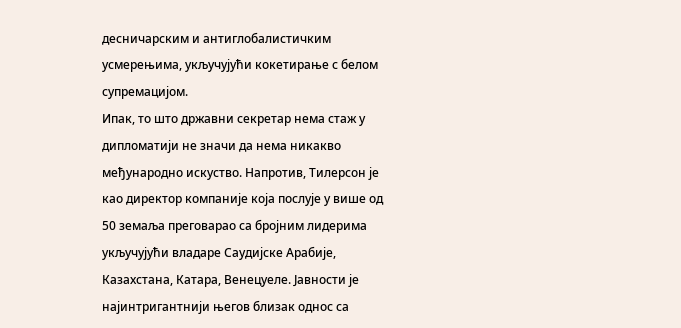десничарским и антиглобалистичким усмерењима, укључујући кокетирање с белом супремацијом.
Ипак, то што државни секретар нема стаж у дипломатији не значи да нема никакво међународно искуство. Напротив, Тилерсон је као директор компаније која послује у више од 50 земаља преговарао са бројним лидерима укључујући владаре Саудијске Арабије, Казахстана, Катара, Венецуеле. Јавности је најинтригантнији његов близак однос са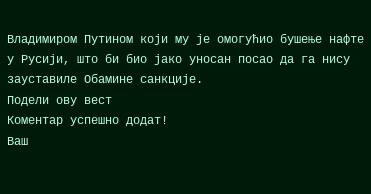Владимиром Путином који му је омогућио бушење нафте у Русији, што би био јако уносан посао да га нису зауставиле Обамине санкције.
Подели ову вест
Комeнтар успeшно додат!
Ваш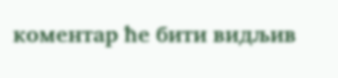комeнтар ћe бити видљив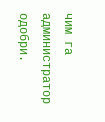чим га администратор одобри.